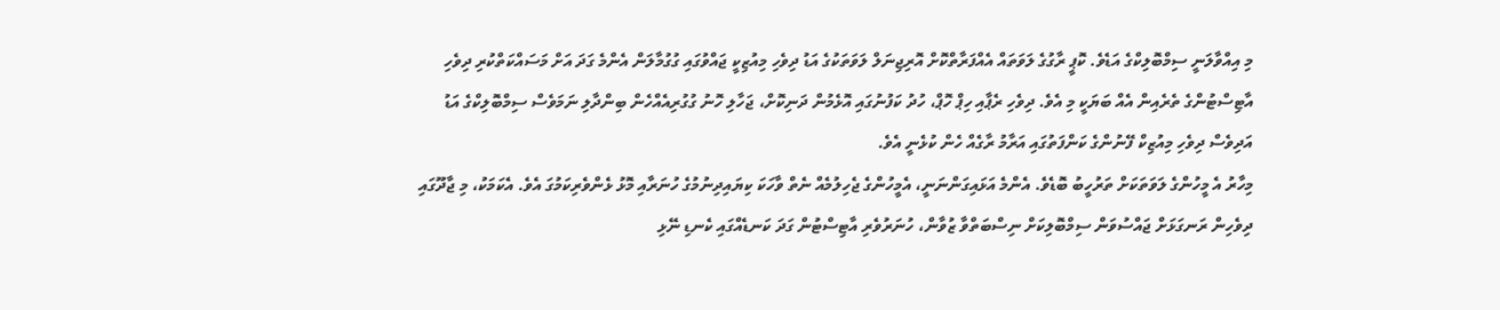މި އިއްވާލަނީ ސިމްބޮލިކްގެ އަޑެވެ. ކޮޕީ ރާގުގެ ލަވަތައް އެއްފަރާތްކޮށް އޮރިޖިނަލް ލަވަތަކުގެ އަޑު ދިވެހި މިއުޒިކީ ޖައްވުގައި ގުގުމާލަން އެންމެ ގަދަ އަށް މަސައްކަތްކުރި ދިވެހި އާޓިސްޓުންގެ ތެރެއިން އެއް ބަޔަކީ މި އެވެ. ދިވެހި ރެޕާއި ހިޕް ހޮޕް، ހުދު ކަފުނުގައި އޮޅެމުން ދަނިކޮށް، ޖަހާލި ހޮނު ގުގުރިއެއްހެން ބިންދާލި ނަމަވެސް ސިމްބޮލިކްގެ އަޑު އަދިވެސް ދިވެހި މިއުޒިކް ފޭނުންގެ ކަންފަތުގައި އަރާމު ރާގެއް ހެން ކުޅެނީ އެވެ.
މިހާރު އެ މީހުންގެ ލަވަތަކަށް ތަރުހީބު ބޮޑެވެ. އެންމެ އަޅައިގަންނަނީ، އެމީހުންގެ ޖެހިލުމެއް ނެތް ވާހަކަ ކިޔައިދިނުމުގެ ހުނަރާއި މޮޅު ޅެންވެރިކަމުގަ އެވެ. އެކަމަކު، މި ޖާދޫގައި ދިވެހިން ރަނގަޅަށް ޖައްސުވަން ސިމްބޮލިކަށް ނިސްބަތްވާ ޒުވާން، ހުނަރުވެރި އާޓިސްޓުން ގަދަ ކަނޑެއްގައި ކެނޑި ނޭޅި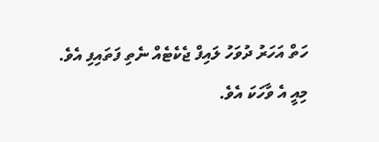ހަތް އަހަރު ދުވަހު ލައިފް ޖެކެޓެއް ނެތި ފަތައިފި އެވެ.
މިއީ އެ ވާހަކަ އެވެ.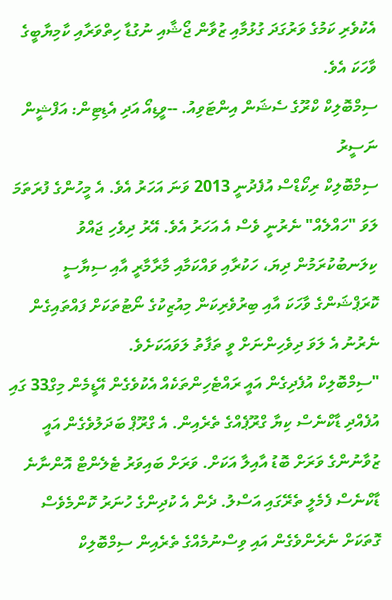އެކުވެރި ކަމުގެ ވަރުގަދަ ގުޅުމާއި ޒުވާން ޖޯޝާއި ނުގުޑާ ހިތްވަރާއި ކާމިޔާބީގެ ވާހަކަ އެވެ.
ސިމްބޮލިކް ކްރޫގެ ސެޝަން އިންޓަވިއު. --ވީޑިއޯ އަދި އެޑިޓިން: އަފްޝީން ނަސީރު
ސިމްބޮލިކް ރިކޯޑްސް އުފެދުނީ 2013 ވަނަ އަހަރު އެވެ. އެ މީހުންގެ ފުރަތަމަ ލަވަ "ހައްލެއް" ނެރުނީ ވެސް އެ އަހަރު އެވެ. އޭރު ދިވެހި ޖައްވު ކިލަނބުކުރަމުން ދިޔަ، ހަކުރާއި ވައްކަމާއި މާރާމާރީ އާއި ސިޔާސީ ކޮރަޕްޝަންގެ ވާހަކަ އާއި ބިރުވެރިކަން މިއުޒިކުގެ ނޯޓުތަކަށް ފައްތައިގެން ނެރުނު އެ ލަވަ ދިވެހިންނަށް ވީ ތަފާތު ލަވައަކަށެވެ.
"ސިމްބޮލިކް އުފެދިގެން އައީ ރައްޓެހިންތަކެއް އެކުވެގެން އޭޑީމެން މިގް33 ގައި އުފެއްދި ޑާކްނެސް ކިޔާ ގްރޫޕެއްގެ ތެރެއިން. އެ ގްރޫޕް ބަދަލުވެގެން އައީ ޒުވާނުންގެ ވަރަށް ބޮޑު އާއިލާ އަކަށް. ވަރަށް ބައިވަރު ޓެލެންޓް އޮންނާނެ ޑާކްނެސް ފެމެލީ ތެރޭގައި އަސްލު. ދެން އެ ކުދިންގެ ހުނަރު ކޮންމެވެސް ގޮތަކަށް ނެރެންވެގެން އައި ވިސްނުމެއްގެ ތެރެއިން ސިމްބޮލިކް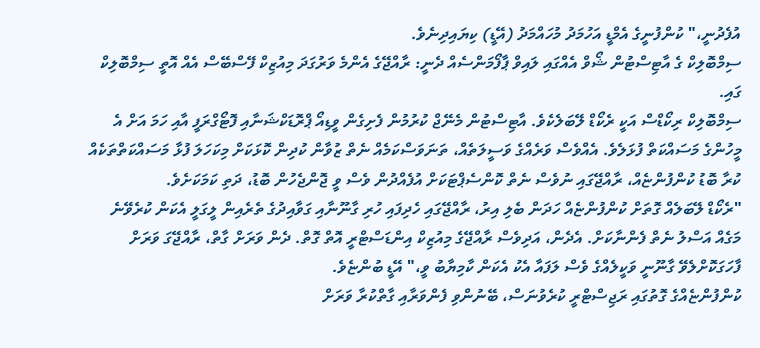އުފެދުނީ،" ކުންފުނީގެ އެމްޑީ އަހުމަދު މުހައްމަދު (އޭޑީ) ކިޔައިދިނެވެ.
ސިމްބޮލިކް ގެ އާޓިސްޓުން ޝޯވް އެއްގައި ލައިވް ޕާފޯމަންސެއް ދެނީ: ރާއްޖޭގެ އެންމެ ވަރުގަދަ މިއުޒިކް ފޭސްބޭސް އެއް އޮތީ ސިމްބޮލިކް ގައި.
ސިމްބޮލިކް ރިކޯޑްސް އަކީ ރެކޯޑް ލޭބަލެކެވެ. އާޓިސްޓުން މެނޭޖް ކުރުމުން ފެށިގެން ވީޑިއޯ ޕްރޮޑަކްޝަނާއި ފޮޓޯގްރަފީ އާއި ހަމަ އަށް އެ މީހުންގެ މަސައްކަތް ފުޅަލެވެ. އެއްވެސް ވަރެއްގެ ވަސީލަތެއް، ތަނަވަސްކަމެއް ނެތް ޒުވާން ކުދިން ކޮޅަކަށް މިކަހަލަ ފުޅާ މަސައްކަތްތަކެއް ކުރާ ބޮޑު ކުންފުންޏެއް، ރާއްޖޭގައި ނުވެސް ނެތް ކޮންސެޕްޓަކަށް އުފެއްދުން ވެސް ވީ ޖޮންޖެހުން ބޮޑު، ދަތި ކަމަކަށެވެ.
"ރެކޯޑް ލޭބަލެއް ގޮތަށް ކުންފުންޏެއް ހަދަން ބެލި އިރު، ރާއްޖޭގައި ހެދިފައި ހުރި ގާނޫނާއި ގަވާއިދުގެ ތެރެއިން ލީގަލީ އެކަން ކުރެވޭނެ މަގެއް އަސްލު ނެތް ފެންނާކަށް. އެދެން، އަދިވެސް ރާއްޖޭގެ މިއުޒިކް އިންޑަސްޓްރީ އޮތް ގޮތް. ދެން ވަރަށް ގާތް، ރާއްޖޭގަ ވަރަށް ފާހަގަކޮށްލެވޭ ގާނޫނީ ވަކީލެއްގެ ވެސް ލަފައާ އެކު އެކަން ކާމިޔާބު ވީ،" އޭޑީ ބުންޏެވެ.
ކުންފުންޏެއްގެ ގޮތުގައި ރަޖިސްޓްރީ ކުރެވުނަސް، ބޭނުންވި ފެންވަރާއި ގާތްކުރާ ވަރަށް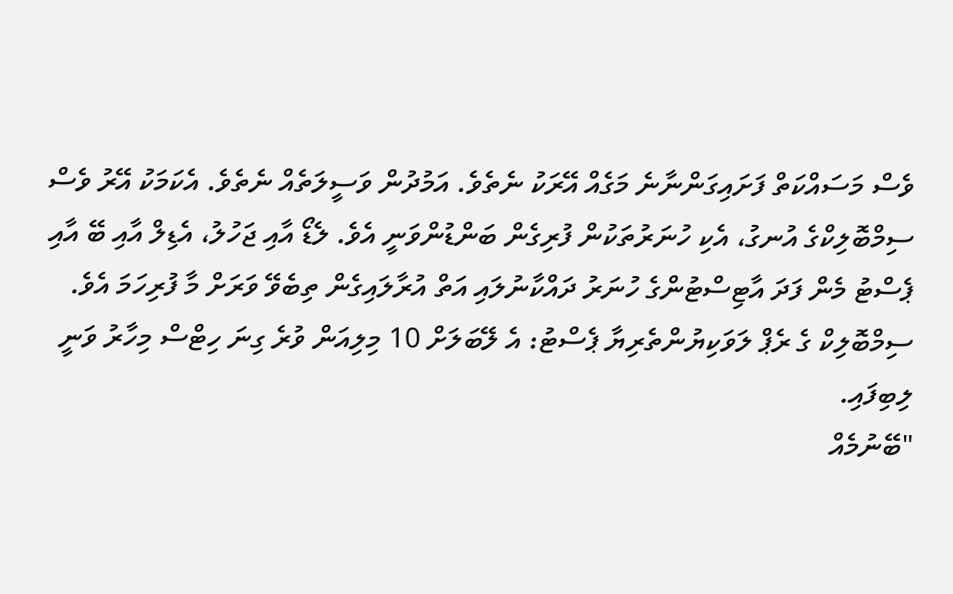ވެސް މަސައްކަތް ފަށައިގަންނާނެ މަގެއް އޭރަކު ނެތެވެ. އަމުދުން ވަސީލަތެއް ނެތެވެ. އެކަމަކު އޭރު ވެސް ސިމްބޮލިކްގެ އުނގު، އެކި ހުނަރުތަކުން ފުރިގެން ބަންޑުންވަނީ އެވެ. ލެޑޯ އާއި ޖަހުލު، އެޑިލް އާއި ބޭ އާއި ޕެސްޓު މެން ފަދަ އާޓިސްޓުންގެ ހުނަރު ދައްކާނުލައި އަތް އުރާލައިގެން ތިބެވޭ ވަރަށް މާ ފުރިހަމަ އެވެ.
ސިމްބޮލިކް ގެ ރެޕް ލަވަކިޔުންތެރިޔާ ޕެސްޓު: އެ ލޭބަލަށް 10 މިލިއަން ވުރެ ގިނަ ހިޓްސް މިހާރު ވަނީ ލިބިފައި.
"ބޭނުމެއް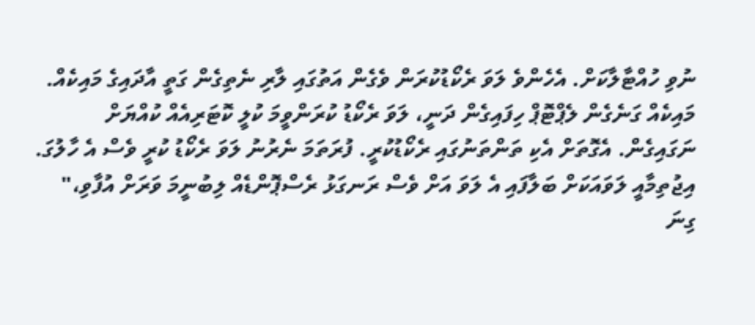ނުވި ހުއްޓާލާކަށް. އެހެންވެ ލަވަ ރެކޯޑުކުރަން ވެގެން އަތުގައި ލާރި ނެތިގެން ގަތީ އާދައިގެ މައިކެއް. މައިކެއް ގަނެގެން ލެޕްޓޮޕް ހިފައިގެން ދަނީ، ލަވަ ރެކޯޑު ކުރަންވީމަ ކުލީ ކޮޓަރިއެއް ކުއްޔަށް ނަގައިގެން. އެގޮތަށް އެކި ތަންތަނުގައި ރެކޯޑުކުރީ. ފުރަތަމަ ނެރުނު ލަވަ ރެކޯޑު ކުރީ ވެސް އެ ހާލުގަ. އިޖުތިމާއީ ލަވައަކަށް ބަލާފައި އެ ލަވަ އަށް ވެސް ރަނގަޅު ރެސްޕޮންޑެއް ލިބުނީމަ ވަރަށް އުފާވި،"
ގިނަ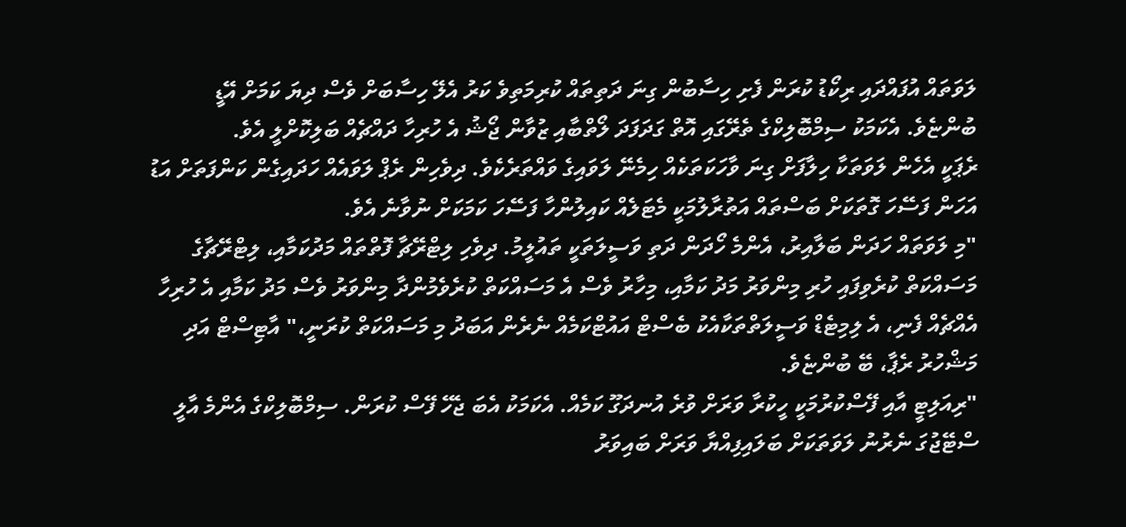ލަވަތައް އުފައްދައި ރިކޯޑު ކުރަން ފެށި ހިސާބުން ގިނަ ދަތިތައް ކުރިމަތިވެ ކަރު އެލޭ ހިސާބަށް ވެސް ދިޔަ ކަމަށް އޭޑީ ބުންޏެވެ. އެކަމަކު ސިމްބޮލިކްގެ ތެރޭގައި އޮތް ގަދަފަދަ ލޯތްބާއި ޒުވާން ޖޯޝު އެ ހުރިހާ ދައްޗެއް ބަލިކޮށްލީ އެވެ.
ރެޕަކީ އެހެން ލަވަތަކާ ހިލާފަށް ގިނަ ވާހަކަތަކެއް ހިމެނޭ ލަވައިގެ ވައްތަރެކެވެ. ދިވެހިން ރެޕް ލަވައެއް ހަދައިގެން ކަންފަތަށް އަޑު އަހަން ފަސޭހަ ގޮތަކަށް ބަސްތައް އަތުރާލުމަކީ މެޓަލެއް ކައިލުންހާ ފަސޭހަ ކަމަކަށް ނުވާނެ އެވެ.
"މި ލަވަތައް ހަދަން ބަލާއިރު، އެންމެ ހޯދަން ދަތި ވަސީލަތަކީ ތައުލީމު. ދިވެހި ލިޓްރޭޗާ ފޮތްތައް މަދުކަމާއި، ލިޓްރޭޗާގެ މަސައްކަތް ކުރެވިފައި ހުރި މިންވަރު މަދު ކަމާއި، މިހާރު ވެސް އެ މަސައްކަތް ކުރެވެމުންދާ މިންވަރު ވެސް މަދު ކަމާއި އެ ހުރިހާ އެއްޗެއް ފެނި، އެ ލިމިޓެޑް ވަސީލަތްތަކާއެކު ބެސްޓް އައުޓްކަމެއް ނެރެން އަބަދު މި މަސައްކަތް ކުރަނީ،" އާޓިސްޓް އަދި މަޝްހުރު ރެޕާ، ބޭ ބުންޏެވެ.
"ރިއަލިޓީ އާއި ފޭސްކުރުމަކީ ހީކުރާ ވަރަށް ވުރެ އުނދަގޫ ކަމެއް. އެކަމަކު އެބަ ޖެހޭ ފޭސް ކުރަން. ސިމްބޮލިކްގެ އެންމެ އާލީ ސްޓޭޖުގަ ނެރުނު ލަވަތަކަށް ބަލައިފިއްޔާ ވަރަށް ބައިވަރު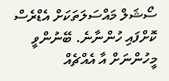ސޯޝަލް މައްސަލަތަކަށް އެޑްރެސް ކޮށްފައި ހުންނާނެ. ބޭނުންވީ މީހުންނަށް އާ އެއްޗެއް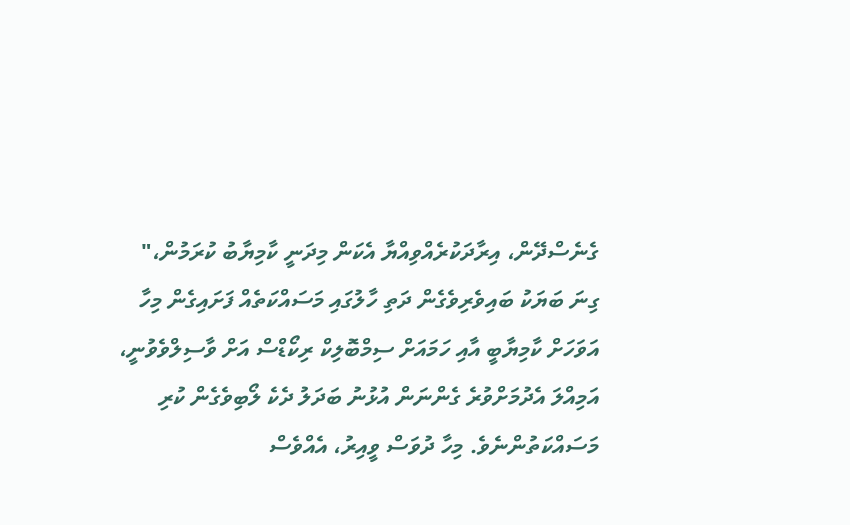ގެނެސްދޭން، އިރާދަކުރެއްވިއްޔާ އެކަން މިދަނީ ކާމިޔާބު ކުރަމުން،"
ގިނަ ބަޔަކު ބައިވެރިވެގެން ދަތި ހާލުގައި މަސައްކަތެއް ފަށައިގެން މިހާ އަވަހަށް ކާމިޔާބީ އާއި ހަމައަށް ސިމްބޮލިކް ރިކޯޑްސް އަށް ވާސިލްވެވުނީ، އަމިއްލަ އެދުމަށްވުރެ ގެންނަން އުޅުނު ބަދަލު ދެކެ ލޯބިވެގެން ކުރި މަސައްކަތުންނެވެ. މިހާ ދުވަސް ވީއިރު، އެއްވެސް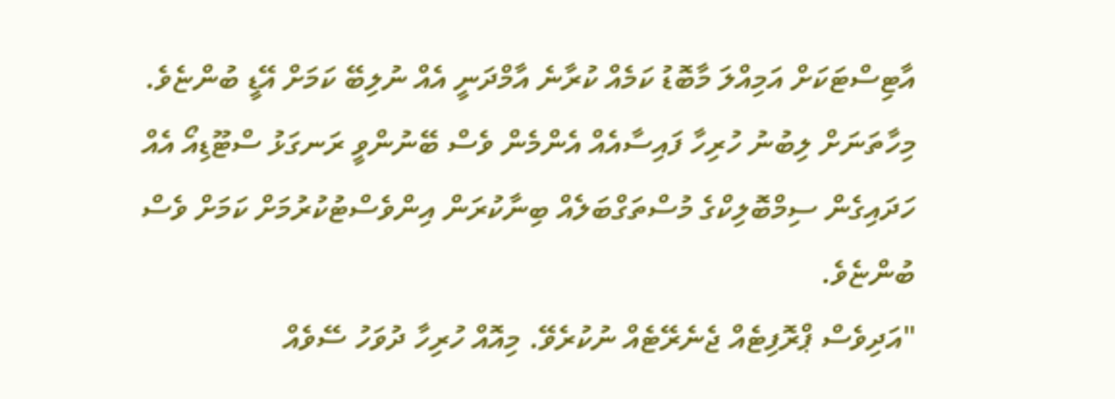އާޓިސްޓަކަށް އަމިއްލަ މާބޮޑު ކަމެއް ކުރާނެ އާމްދަނީ އެއް ނުލިބޭ ކަމަށް އޭޑީ ބުންޏެވެ. މިހާތަނަށް ލިބުނު ހުރިހާ ފައިސާއެއް އެންމެން ވެސް ބޭނުންވީ ރަނގަޅު ސްޓޫޑިއޯ އެއް ހަދައިގެން ސިމްބޮލިކްގެ މުސްތަގްބަލެއް ބިނާކުރަން އިންވެސްޓުކުރުމަށް ކަމަށް ވެސް ބުންޏެވެ.
"އަދިވެސް ޕްރޮފިޓެއް ޖެނެރޭޓެއް ނުކުރެވޭ. މިއޮއް ހުރިހާ ދުވަހު ސޭވެއް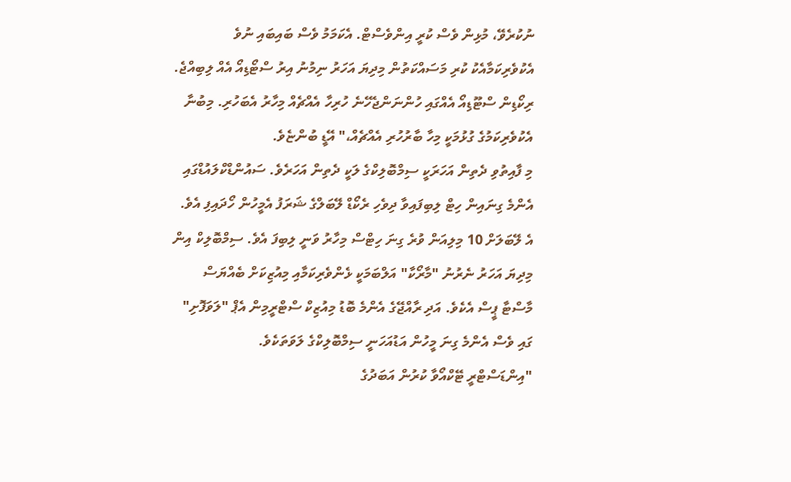ނުކުރެވޭ، މުޅިން ވެސް ކުރީ އިންވެސްޓް. އެކަމަމު ވެސް ބައިބައި ނުވެ އެކުވެރިކަމާއެކު ކުރި މަސައްކަތުން މިދިޔަ އަހަރު ނިމުނު އިރު ސްޓޯޑިއޯ އެއް ލިބިއްޖެ. ރިކޯޑިން ސްޓޫޑިއޯ އެއްގައި ހުންނަންޖެހޭނެ ހުރިހާ އެއްޗެއް މިހާރު އެބަހުރި. މިބުނާ އެކުވެރިކަމުގެ ގުޅުމަކީ މިހާ ބާރުހުރި އެއްޗެއް،" އޭޑީ ބުންޏެވެ.
މި ފާއިތުވި ދެތިން އަހަރަކީ ސިމްބޮލިކްގެ ލަކީ ދެތިން އަހަރެވެ. ސައުންޑްކްލައުޑްގައި އެންމެ ގިނައިން ހިޓް ލިބިފައިވާ ދިވެހި ރެކޯޑް ލޭބަލްގެ ޝަރަފު އެމީހުން ހޯދައިފި އެވެ. އެ ލޭބަލަށް 10 މިލިއަން ވުރެ ގިނަ ހިޓްސް މިހާރު ވަނީ ލިބިފަ އެވެ. ސިމްބޮލިކް އިން މިދިޔަ އަހަރު ނެރުނު "މާރޯކާ" އަލްބަމަކީ ޅެންވެރިކަމާއި މިއުޒިކަށް ބެއްޔަސް މާސްޓާ ޕީސް އެކެވެ. އަދި ރާއްޖޭގެ އެންމެ ބޮޑު މިއުޒިކް ސްޓްރީމިން އެޕް "ލަވަފޮށި" ގައި ވެސް އެންމެ ގިނަ މީހުން އަޑުއަހަނީ ސިމްބޮލިކްގެ ލަވަތަކެވެ.
"އިންޑަސްޓްރީ ޓޭކްއޯވާ ކުރުން އަބަދުގެ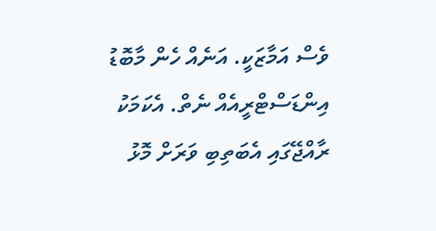ވެސް އަމާޒަކީ. އަނެއް ހެން މާބޮޑު އިންޑަސްޓްރީއެއް ނެތް. އެކަމަކު ރާއްޖޭގައި އެބަތިބި ވަރަށް މޮޅު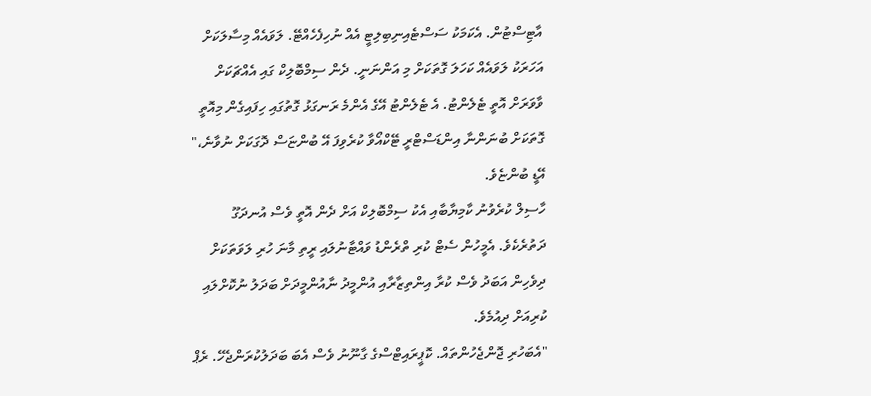އާޓިސްޓުން. އެކަމަކު ސަސްޓެއިނިބިލިޓީ އެއް ނުހިފެހެއްޓޭ. ލަވައެއް މިސާލަކަށް އަހަރަކު ލަވައެއް ކަހަލަ ގޮތަކަށް މި އަންނަނީ. ދެން ސިމްބޮލިކް ގައި އެއްޗަކަށް ވާވަރަށް އޮތީ ޓެލެންޓު. އެ ޓެލެންޓު އޭގެ އެންމެ ރަނގަޅު ގޮތުގައި ހިފައިގެން މިއޮތީ ގޮތަކަށް ބުނަންނާ އިންޑަސްޓްރީ ޓޭކްއޯވާ ކުރެވިފަ އޭ ބުންޏަސް ދޮގަކަށް ނުވާނެ،" އޭޑީ ބުންޏެވެ.
ހާސިލް ކުރެވުނު ކާމިޔާބާއި އެކު ސިމްބޮލިކް އަށް ދެން އޮތީ ވެސް އުނދަގޫ ދަތުރެކެވެ. އެމީހުން ސެޓް ކުރި ތްރެންޑު ވައްޓާނުލައި ރީތި މާނަ ހުރި ލަވަތަކަށް ދިވެހިން އަބަދު ވެސް ކުރާ އިންތިޒާރާއި އުންމީދު ނާއުންމީދަށް ބަދަލު ނުކޮށްލައި ކުރިއަށް ދިއުމެވެ.
"އެބަހުރި ޖޮންޖެހުންތައް. ކޮޕީރައިޓްސްގެ ގާނޫނު ވެސް އެބަ ބަދަލުކުރަންޖެހޭ. ރެޕް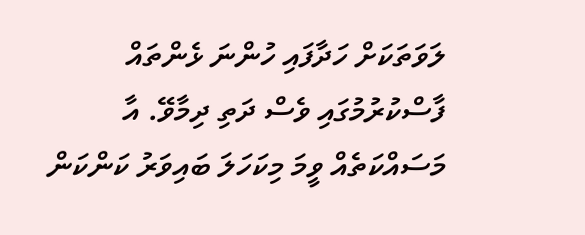ލަވަތަކަށް ހަދާފައި ހުންނަ ޅެންތައް ފާސްކުރުމުގައި ވެސް ދަތި ދިމާވޭ. އާ މަސައްކަތެއް ވީމަ މިކަހަލަ ބައިވަރު ކަންކަން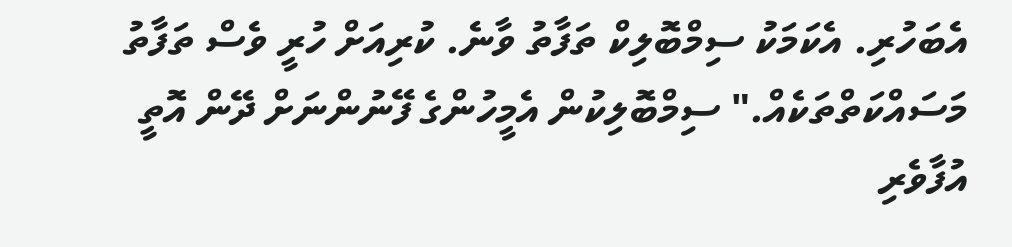އެބަހުރި. އެކަމަކު ސިމްބޮލިކް ތަފާތު ވާނެ. ކުރިއަށް ހުރީ ވެސް ތަފާތު މަސައްކަތްތަކެއް." ސިމްބޮލިކުން އެމީހުންގެ ފޭނުންނަށް ދޭން އޮތީ އުފާވެރި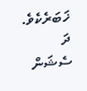ޚަބަރެކެވެ.
ދަ ސެޝަން